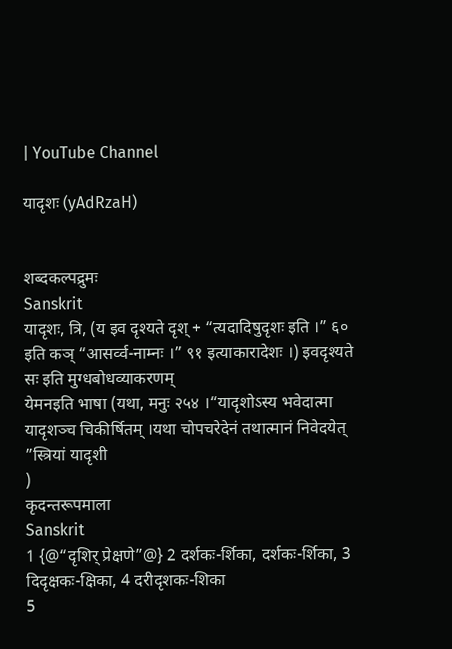| YouTube Channel

यादृशः (yAdRzaH)


शब्दकल्पद्रुमः
Sanskrit
यादृशः, त्रि, (य इव दृश्यते दृश् + “त्यदादिषुदृशः इति ।” ६० इति कञ् “आसर्व्व-नाम्नः ।” ९१ इत्याकारादेशः ।) इवदृश्यते सः इति मुग्धबोधव्याकरणम्
येमनइति भाषा (यथा, मनुः २५४ ।“यादृशोऽस्य भवेदात्मा यादृशञ्च चिकीर्षितम् ।यथा चोपचरेदेनं तथात्मानं निवेदयेत्
”स्त्रियां यादृशी
)
कृदन्तरूपमाला
Sanskrit
1 {@“दृशिर् प्रेक्षणे”@} 2 दर्शकः-र्शिका, दर्शकः-र्शिका, 3 दिदृक्षकः-क्षिका, 4 दरीदृशकः-शिका
5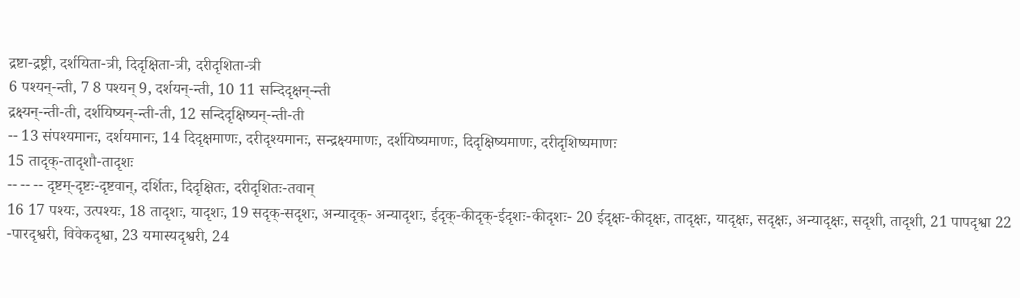द्रष्टा-द्रष्ट्री, दर्शयिता-त्री, दिदृक्षिता-त्री, दरीदृशिता-त्री
6 पश्यन्-न्ती, 7 8 पश्यन् 9, दर्शयन्-न्ती, 10 11 सन्दिदृक्षन्-न्ती
द्रक्ष्यन्-न्ती-ती, दर्शयिष्यन्-न्ती-ती, 12 सन्दिदृक्षिष्यन्-न्ती-ती
-- 13 संपश्यमानः, दर्शयमानः, 14 दिदृक्षमाणः, दरीदृश्यमानः, सन्द्रक्ष्यमाणः, दर्शयिष्यमाणः, दिदृक्षिष्यमाणः, दरीदृशिष्यमाणः
15 तादृक्-तादृशौ-तादृशः
-- -- -- दृष्टम्-दृष्टः-दृष्टवान्, दर्शितः, दिदृक्षितः, दरीदृशितः-तवान्
16 17 पश्यः, उत्पश्यः, 18 तादृशः, यादृशः, 19 सदृक्-सदृशः, अन्यादृक्- अन्यादृशः, ईदृक्-कीदृक्-ईदृशः-कीदृशः- 20 ईदृक्षः-कीदृक्षः, तादृक्षः, यादृक्षः, सदृक्षः, अन्यादृक्षः, सदृशी, तादृशी, 21 पापदृश्वा 22 -पारदृश्वरी, विवेकदृश्वा, 23 यमास्यदृश्वरी, 24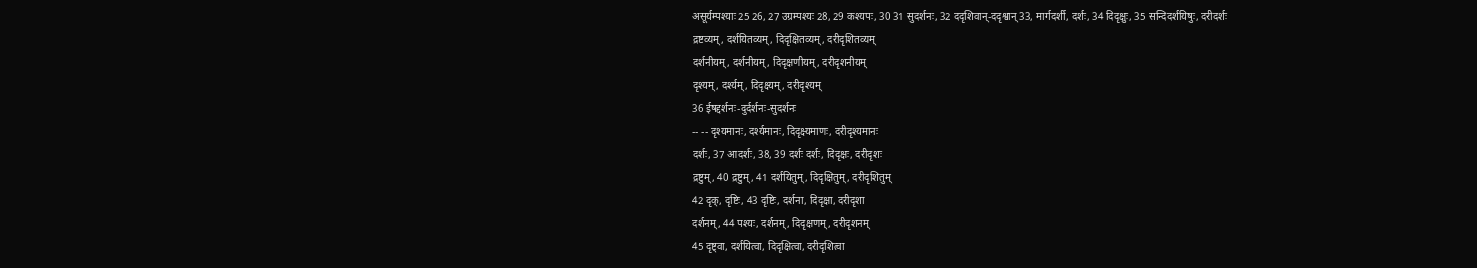असूर्यम्पश्याः 25 26, 27 उग्रम्पश्यः 28, 29 कश्यपः, 30 31 सुदर्शनः, 32 ददृशिवान्-ददृश्वान् 33, मार्गदर्शी, दर्शः, 34 दिदृक्षुः, 35 सन्दिदर्शयिषुः, दरीदर्शः
द्रष्टव्यम्, दर्शयितव्यम्, दिदृक्षितव्यम्, दरीदृशितव्यम्
दर्शनीयम्, दर्शनीयम्, दिदृक्षणीयम्, दरीदृशनीयम्
दृश्यम्, दर्श्यम्, दिदृक्ष्यम्, दरीदृश्यम्
36 ईषद्दर्शनः-दुर्दर्शनः-सुदर्शनः
-- -- दृश्यमानः, दर्श्यमानः, दिदृक्ष्यमाणः, दरीदृश्यमानः
दर्शः, 37 आदर्शः, 38, 39 दर्शः दर्शः, दिदृक्षः, दरीदृशः
द्रष्टुम्, 40 द्रष्टुम्, 41 दर्शयितुम्, दिदृक्षितुम्, दरीदृशितुम्
42 दृक्, दृष्टिः, 43 दृष्टिः, दर्शना, दिदृक्षा, दरीदृशा
दर्शनम्, 44 पश्यः, दर्शनम्, दिदृक्षणम्, दरीदृशनम्
45 दृष्ट्वा, दर्शयित्वा, दिदृक्षित्वा, दरीदृशित्वा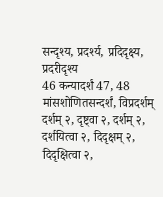सन्दृश्य, प्रदर्श्य, प्रदिदृक्ष्य, प्रदरीदृश्य
46 कन्यादर्शं 47, 48 मांसशोणितसन्दर्शं, विप्रदर्शम्
दर्शम् २, दृष्ट्वा २, दर्शम् २, दर्शयित्वा २, दिदृक्षम् २, दिदृक्षित्वा २,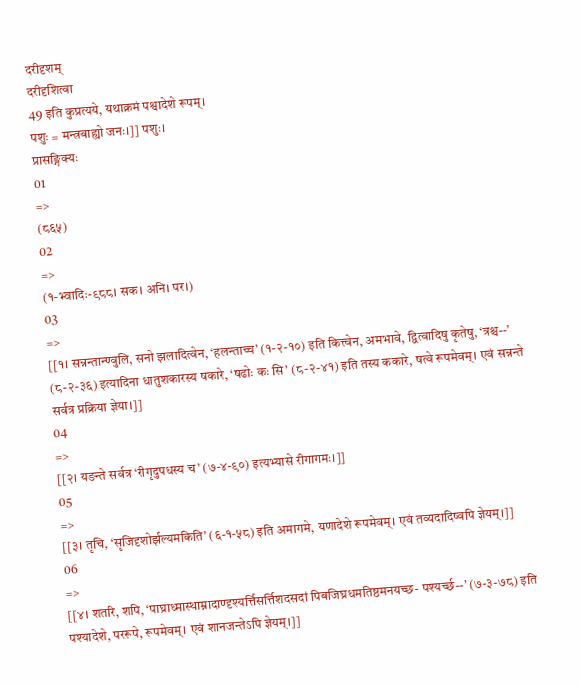दरीदृशम्
दरीदृशित्वा
49 इति कुप्रत्यये, यथाक्रमं पश्वादेशे रूपम्।
पशुः = मन्त्रबाह्यो जनः।]] पशुः।
प्रासङ्गिक्यः
01
=>
(८६५)
02
=>
(१-भ्वादिः-९८८। सक। अनि। पर।)
03
=>
[[१। सन्नन्तान्ण्वुलि, सनो झलादित्वेन, ‘हलन्ताच्च’ (१-२-१०) इति कित्त्वेन, अमभावे, द्वित्वादिषु कृतेषु, ‘त्रश्च--’ (८-२-३६) इत्यादिना धातुशकारस्य षकारे, ‘षढोः कः सि’ (८-२-४१) इति तस्य ककारे, षत्वे रूपमेवम्। एवं सन्नन्ते सर्वत्र प्रक्रिया ज्ञेया।]]
04
=>
[[२। यङन्ते सर्वत्र ‘रीगृदुपधस्य च’ (७-४-९०) इत्यभ्यासे रीगागमः।]]
05
=>
[[३। तृचि, ‘सृजिदृशोर्झल्यमकिति’ (६-१-५८) इति अमागमे, यणादेशे रूपमेवम्। एवं तव्यदादिष्वपि ज्ञेयम्।]]
06
=>
[[४। शतरि, शपि, ‘पाघ्राध्मास्थाम्नादाण्दृश्यर्त्तिसर्त्तिशदसदां पिबजिघ्रधमतिष्ठमनयच्छ- पश्यर्च्छ--’ (७-३-७८) इति पश्यादेशे, पररूपे, रूपमेवम्। एवं शानजन्तेऽपि ज्ञेयम्।]]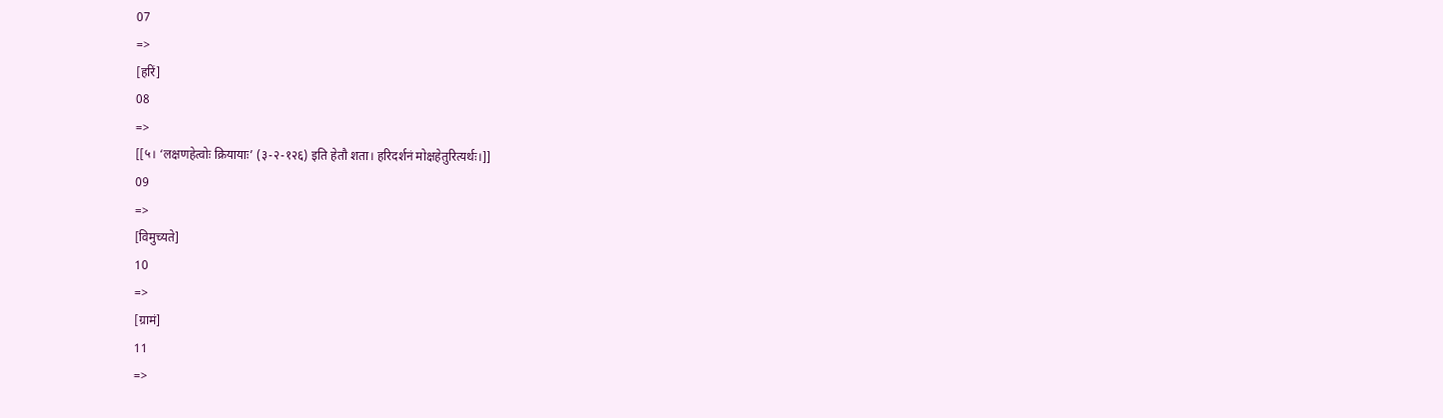07
=>
[हरिं]
08
=>
[[५। ‘लक्षणहेत्वोः क्रियायाः’ (३-२-१२६) इति हेतौ शता। हरिदर्शनं मोक्षहेतुरित्यर्थः।]]
09
=>
[विमुच्यते]
10
=>
[ग्रामं]
11
=>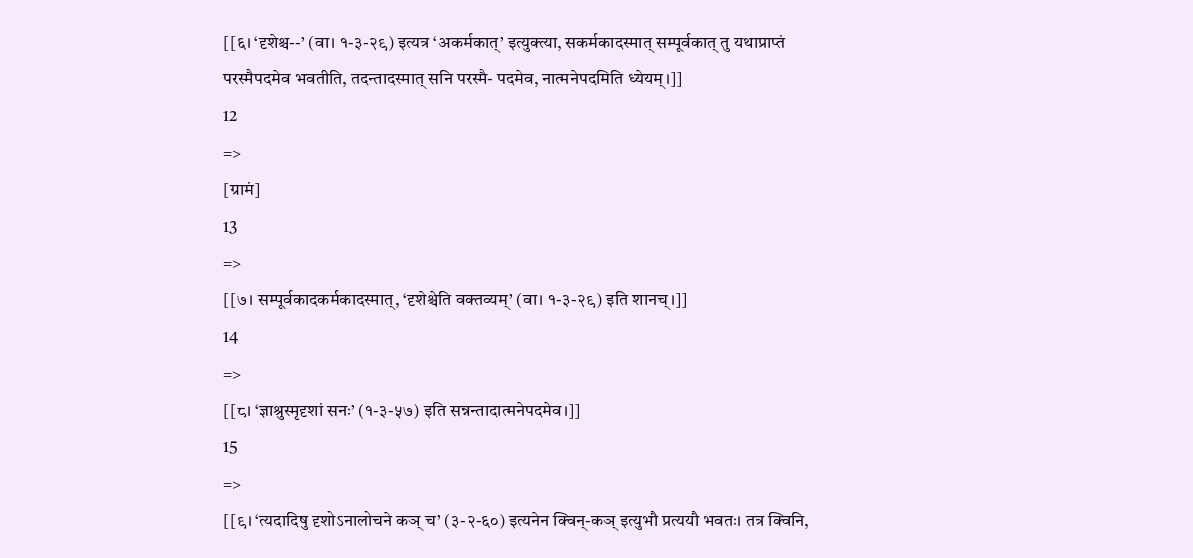[[६। ‘दृशेश्च--’ (वा। १-३-२९) इत्यत्र ‘अकर्मकात्’ इत्युक्त्या, सकर्मकादस्मात् सम्पूर्वकात् तु यथाप्राप्तं परस्मैपदमेव भवतीति, तदन्तादस्मात् सनि परस्मै- पदमेव, नात्मनेपदमिति ध्येयम्।]]
12
=>
[ग्रामं]
13
=>
[[७। सम्पूर्वकादकर्मकादस्मात्, ‘दृशेश्चेति वक्तव्यम्’ (वा। १-३-२९) इति शानच्।]]
14
=>
[[८। ‘ज्ञाश्रुस्मृदृशां सनः’ (१-३-५७) इति सन्नन्तादात्मनेपदमेव।]]
15
=>
[[९। ‘त्यदादिषु दृशोऽनालोचने कञ् च’ (३-२-६०) इत्यनेन क्विन्-कञ् इत्युभौ प्रत्ययौ भवतः। तत्र क्विनि,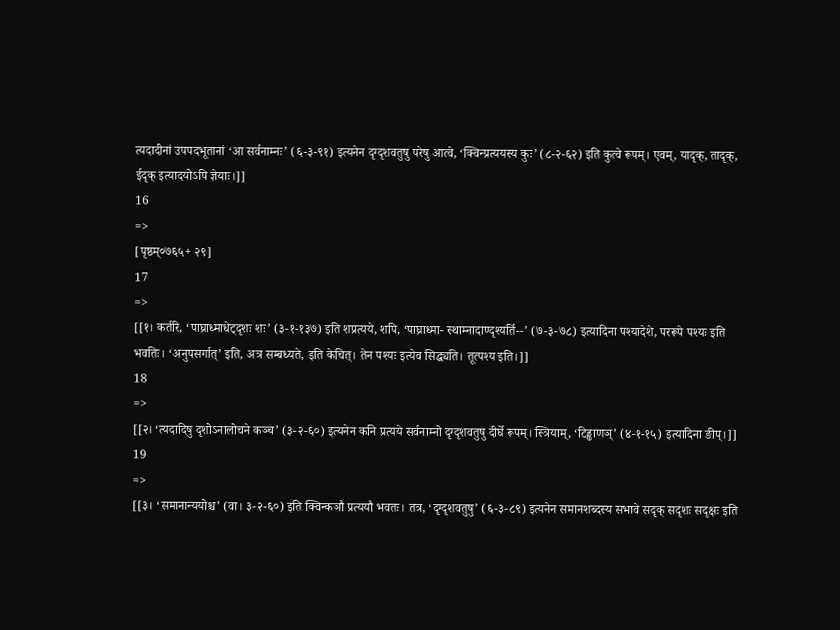त्यदादीनां उपपदभूतानां ‘आ सर्वनाम्नः’ (६-३-९१) इत्यनेन दृग्दृशवतुषु परेषु आत्वे, ‘क्विन्प्रत्ययस्य कुः’ (८-२-६२) इति कुत्वे रूपम्। एवम्, यादृक्, तादृक्, ईदृक् इत्यादयोऽपि ज्ञेयाः।]]
16
=>
[पृष्ठम्०७६५+ २९]
17
=>
[[१। कर्तरि, ‘पाघ्राध्माधेट्दृशः शः’ (३-१-१३७) इति शप्रत्यये, शपि, ‘पाघ्राध्मा- स्थाम्नादाण्दृश्यर्ति--’ (७-३-७८) इत्यादिना पश्यादेशे, पररूपे पश्यः इति भवतिः। ‘अनुपसर्गात्’ इति, अत्र सम्बध्यते, इति केचित्। तेन पश्यः इत्येव सिद्ध्यति। तूत्पश्य इति।]]
18
=>
[[२। ‘त्यदादिषु दृशोऽनालोचने कञ्च’ (३-२-६०) इत्यनेन कनि प्रत्यये सर्वनाम्नो दृग्दृशवतुषु दीर्घे रूपम्। स्त्रियाम्, ‘टिड्ढाणञ्’ (४-१-१५) इत्यादिना ङीप्।]]
19
=>
[[३। ‘समानान्ययोश्च’ (वा। ३-२-६०) इति क्विन्कञौ प्रत्ययौ भवतः। तत्र, ‘दृग्दृशवतुषु’ (६-३-८९) इत्यनेन समानशब्दस्य सभावे सदृक् सदृशः सदृक्षः इति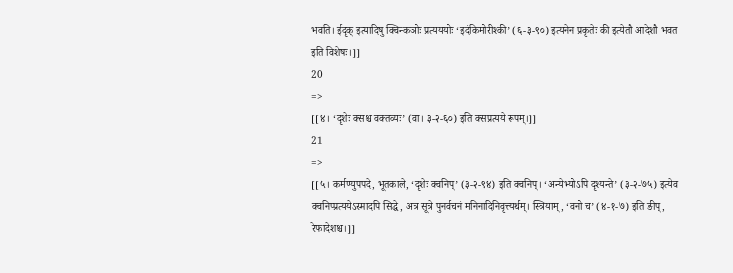भवति। ईदृक् इत्यादिषु क्विन्कञोः प्रत्यययोः ‘इदंकिमोरीश्की’ (६-३-९०) इत्यनेन प्रकृतेः की इत्येतौ आदेशौ भवत इति विशेषः।]]
20
=>
[[४। ‘दृशेः क्सश्च वक्तव्यः’ (वा। ३-२-६०) इति क्सप्रत्यये रूपम्।]]
21
=>
[[५। कर्मण्युपपदे, भूतकाले, ‘दृशेः क्वनिप्’ (३-२-९४) इति क्वनिप्। ‘अन्येभ्योऽपि दृश्यन्ते’ (३-२-७५) इत्येव क्वनिप्प्रत्ययेऽस्मादपि सिद्धे, अत्र सूत्रे पुनर्वचनं मनिनादिनिवृत्त्यर्थम्। स्त्रियाम्, ‘वनो च’ (४-१-७) इति ङीप्, रेफादेशश्च।]]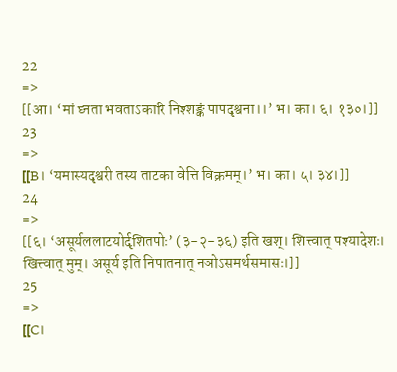22
=>
[[आ। ‘मां घ्नता भवताऽकारि निश्शङ्कं पापदृश्वना।।’ भ। का। ६। १३०।]]
23
=>
[[B। ‘यमास्यदृश्वरी तस्य ताटका वेत्ति विक्रमम्।’ भ। का। ५। ३४।]]
24
=>
[[६। ‘असूर्यललाटयोर्दृशितपोः’ (३-२-३६) इति खश्। शित्त्वात् पश्यादेशः। खित्त्वात् मुम्। असूर्य इति निपातनात् नञोऽसमर्थसमासः।]]
25
=>
[[C।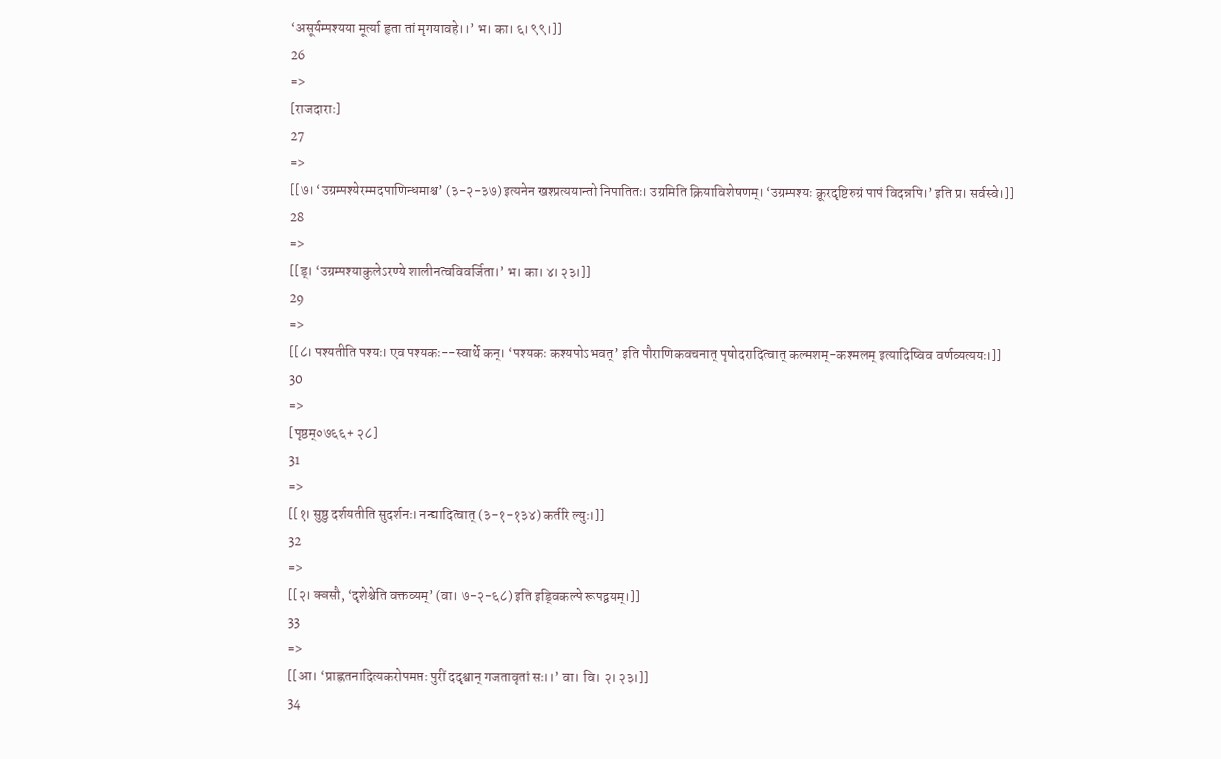‘असूर्यम्पश्यया मूर्त्या हृता तां मृगयावहे।।’ भ। का। ६। ९९।]]
26
=>
[राजदाराः]
27
=>
[[७। ‘उग्रम्पश्येरम्मदपाणिन्धमाश्च’ (३-२-३७) इत्यनेन खश्प्रत्ययान्तो निपातितः। उग्रमिति क्रियाविशेषणम्। ‘उग्रम्पश्यः क्रूरदृष्टिरुग्रं पापं विदन्नपि।’ इति प्र। सर्वस्वे।]]
28
=>
[[ड्। ‘उग्रम्पश्याकुलेऽरण्ये शालीनत्वविवर्जिता।’ भ। का। ४। २३।]]
29
=>
[[८। पश्यतीति पश्यः। एव पश्यकः--स्वार्थे कन्। ‘पश्यकः कश्यपोऽभवत्’ इति पौराणिकवचनात् पृषोदरादित्वात् कल्मशम्-कश्मलम् इत्यादिष्विव वर्णव्यत्ययः।]]
30
=>
[पृष्ठम्०७६६+ २८]
31
=>
[[१। सुष्ठु दर्शयतीति सुदर्शनः। नन्द्यादित्वात् (३-१-१३४) कर्तरि ल्युः।]]
32
=>
[[२। क्वसौ, ‘दृशेश्चेति वक्तव्यम्’ (वा। ७-२-६८) इति इड्विकल्पे रूपद्वयम्।]]
33
=>
[[आ। ‘प्राह्णतनादित्यकरोपमप्तः पुरीं ददृश्वान् गजतावृतां सः।।’ वा। वि। २। २३।]]
34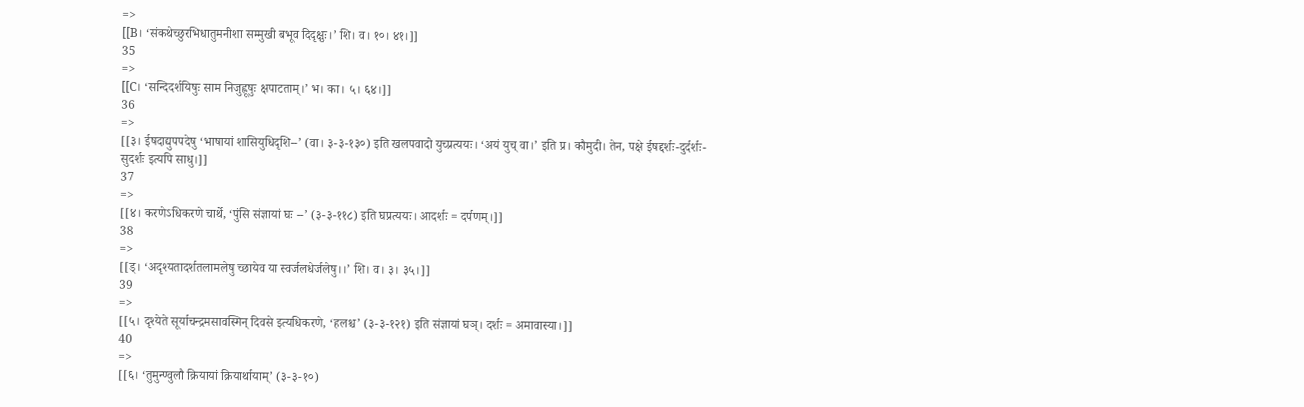=>
[[B। ‘संकथेच्छुरभिधातुमनीशा सम्मुखी बभूव दिदृक्षुः।’ शि। व। १०। ४१।]]
35
=>
[[C। ‘सन्दिदर्शयिषुः साम निजुह्नूषुः क्षपाटताम्।’ भ। का। ५। ६४।]]
36
=>
[[३। ईषदाद्युपपदेषु ‘भाषायां शासियुधिदृशि--’ (वा। ३-३-१३०) इति खलपवादो युच्प्रत्ययः। ‘अयं युच् वा।’ इति प्र। कौमुदी। तेन, पक्षे ईषद्दर्शः-दुर्दर्शः- सुदर्शः इत्यपि साधु।]]
37
=>
[[४। करणेऽधिकरणे चार्थे, ‘पुंसि संज्ञायां घः --’ (३-३-११८) इति घप्रत्ययः। आदर्शः = दर्पणम्।]]
38
=>
[[ड्। ‘अदृश्यतादर्शतलामलेषु च्छायेव या स्वर्जलधेर्जलेषु।।’ शि। व। ३। ३५।]]
39
=>
[[५। दृश्येते सूर्याचन्द्रमसावस्मिन् दिवसे इत्यधिकरणे, ‘हलश्च’ (३-३-१२१) इति संज्ञायां घञ्। दर्शः = अमावास्या।]]
40
=>
[[६। ‘तुमुन्ण्वुलौ क्रियायां क्रियार्थायाम्’ (३-३-१०)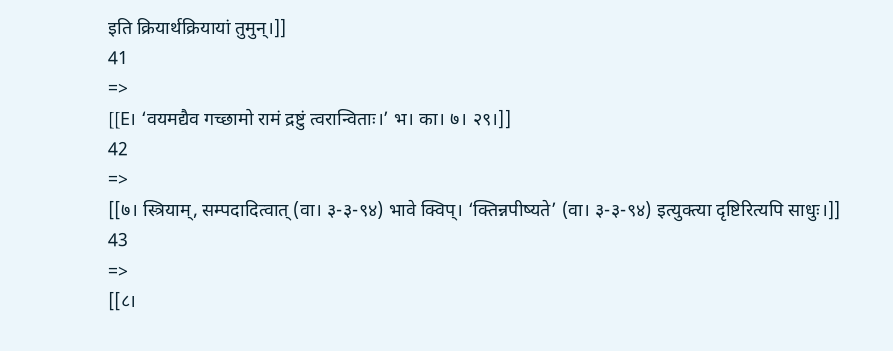इति क्रियार्थक्रियायां तुमुन्।]]
41
=>
[[E। ‘वयमद्यैव गच्छामो रामं द्रष्टुं त्वरान्विताः।’ भ। का। ७। २९।]]
42
=>
[[७। स्त्रियाम्, सम्पदादित्वात् (वा। ३-३-९४) भावे क्विप्। ‘क्तिन्नपीष्यते’ (वा। ३-३-९४) इत्युक्त्या दृष्टिरित्यपि साधुः।]]
43
=>
[[८।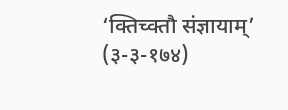‘क्तिच्क्तौ संज्ञायाम्’ (३-३-१७४)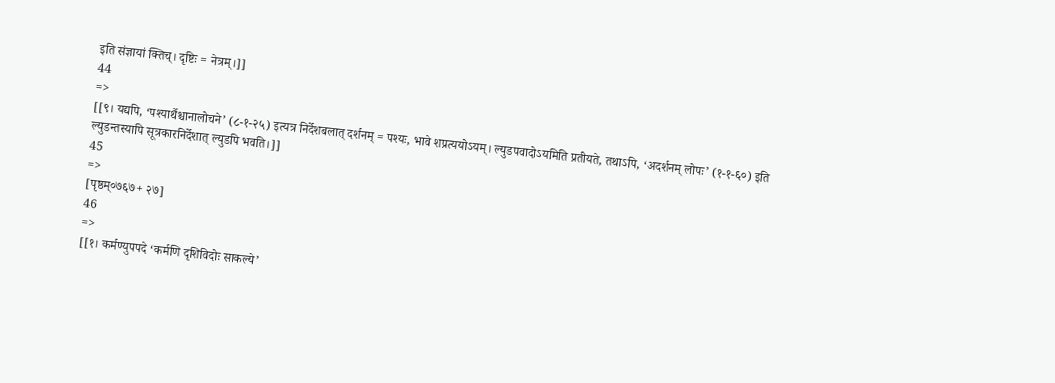इति संज्ञायां क्तिच्। दृष्टिः = नेत्रम्।]]
44
=>
[[९। यद्यपि, ‘पश्यार्थैश्चानालोचने’ (८-१-२५) इत्यत्र निर्देशबलात् दर्शनम् = पश्यः, भावे शप्रत्ययोऽयम्। ल्युडपवादोऽयमिति प्रतीयते, तथाऽपि, ‘अदर्शनम् लोपः’ (१-१-६०) इति ल्युडन्तस्यापि सूत्रकारनिर्देशात् ल्युडपि भवति।]]
45
=>
[पृष्ठम्०७६७+ २७]
46
=>
[[१। कर्मण्युपपदे ‘कर्मणि दृशिविदोः साकल्ये’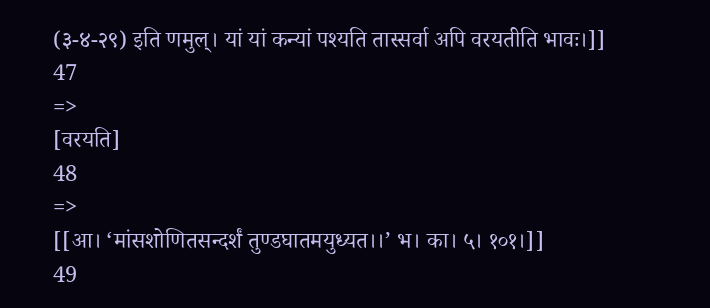(३-४-२९) इति णमुल्। यां यां कन्यां पश्यति तास्सर्वा अपि वरयतीति भावः।]]
47
=>
[वरयति]
48
=>
[[आ। ‘मांसशोणितसन्दर्शं तुण्डघातमयुध्यत।।’ भ। का। ५। १०१।]]
49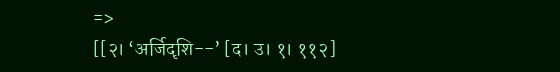=>
[[२। ‘अर्जिदृशि--’ [द। उ। १। ११२]